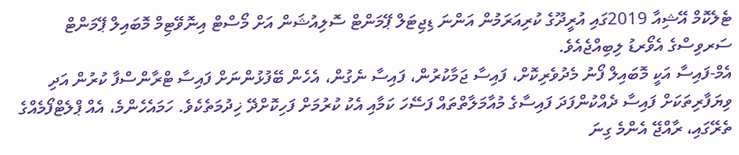ޓެލެކޮމް އޭޝިއާ 2019ގައި އުރީދޫގެ ކުރިއަރަމުން އަންނަ ޑިޖިޓަލް ޕޭމަންޓް ސޮލިއުޝަން އަށް މޯސްޓް އިނޮވޭޓިމް މޮބައިލް ޕޭމަންޓް ސަރވިސްގެ އެވޯރޑު ލިބިއްޖެއެވެ.
އެމް-ފައިސާ އަކީ މޮބައިލް ފޯނު މެދުވެރިކޮށް، ފައިސާ ޖަމާކުރުން، ފައިސާ ނެގުން، އެހެން ބޭފުޅުންނަށް ފައިސާ ޓްރާންސްފާ ކުރުން އަދި ވިޔަފާރިތަކަށް ފައިސާ ދެއްކުންފަދަ ފައިސާގެ މުއާމަލާތްތައް ފަސޭހަ ކަމާއި އެކު ކުރުމަށް ފަހިކޮށްދޭ ޚިދުމަތެކެވެ. ހަމައެހެންމެ، އެއް ޕްލެޓްފޯމެއްގެ ތެރޭގައި، ރާއްޖޭ އެންމެ ގިނަ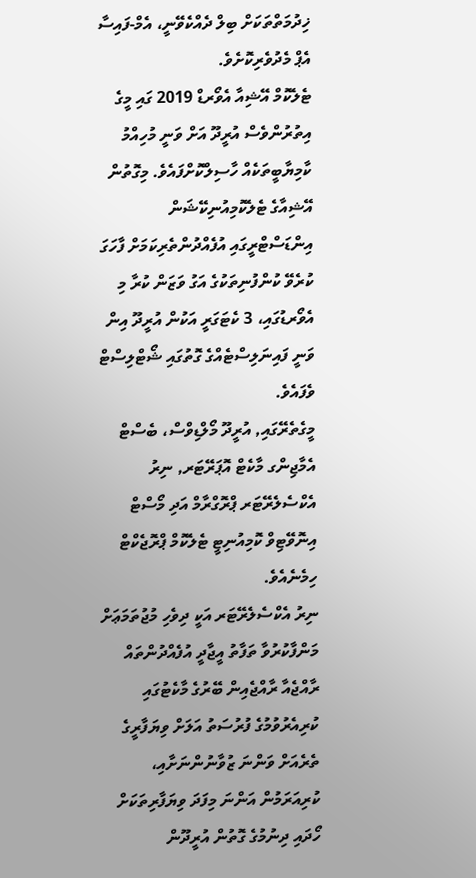ޚިދުމަތްތަކަށް ބިލް ދެއްކެވޭނީ، އެމް-ފައިސާ އެޕް މެދުވެރިކޮށެވެ.
ޓެލެކޮމް އޭޝިއާ އެވޯރޑް 2019 ގައި މީގެ އިތުރުންވެސް އުރީދޫ އަށް ވަނީ މުހިއްމު ކާމިޔާބީތަކެއް ހާސިލްކޮށްފައެވެ. މިގޮތުން އޭޝިއާގެ ޓެލެކޮމިއުނިކޭޝަން އިންޑަސްޓްރީގައި އުފެއްދުންތެރިކަމަށް ފާހަގަ ކުރެވޭ ކުންފުނިތަކުގެ އަގު ވަޒަން ކުރާ މި އެވޯރޑުގައި، 3 ކެޓަގަރީ އަކުން އުރީދޫ އިން ވަނީ ފައިނަލިސްޓެއްގެ ގޮތުގައި ޝޯޓްލިސްޓް ވެފައެވެ.
މީގެތެރޭގައި, އުރީދޫ މޯލްޑިވްސް، ބެސްޓް އެމާޖިންގ މާކެޓް އޮޕަރޭޓަރ, ނިރު އެކްސެލެރޭޓަރ ޕްރޮގްރާމް އަދި މޯސްޓް އިނޮވޭޓިވް ކޮމިއުނިޓީ ޓެލެކޮމް ޕްރޮޖެކްޓް ހިމެނެއެވެ.
ނިރު އެކްސެލެރޭޓަރ އަކީ ދިވެހި މުޖުތަމަޢަށް މަންފާކުރުވާ ތަފާތު އީޖާދީ އުފެއްދުންތައް ރާއްޖެއާ ރާއްޖެއިން ބޭރުގެ މާކެޓުގައި ކުރިއެރުވުމުގެ ފުރުސަތު އަލަށް ވިޔަފާރީގެ ތެރެއަށް ވަންނަ ޒުވާނުންނަށާއި، ކުރިއަރަމުން އަންނަ މިފަދަ ވިޔަފާރިތަކަށް ހޯދައި ދިނުމުގެ ގޮތުން އުރީދޫން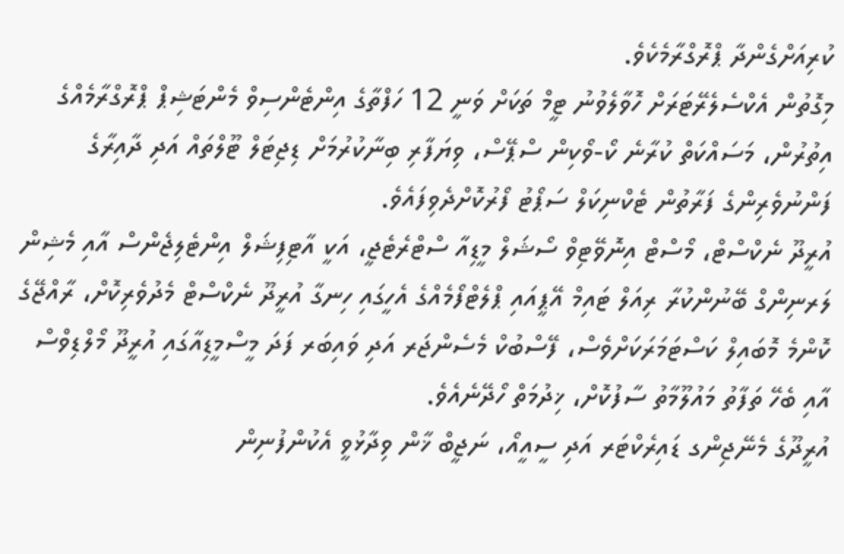ކުރިއަށްގެންދާ ޕްރޮގްރާމެކެވެ.
މިގޮތުން އެކްސެލެރޭޓަރަށް ހޮވާލެވުނު ޓީމް ތަކަށް ވަނީ 12 ހަފްތާގެ އިންޓެންސިވް މެންޓަޝިޕް ޕްރޮގްރާމެއްގެ އިތުރުން، މަސައްކަތް ކުރާނެ ކޯ-ވޯކިން ސްޕޭސް، ވިޔަފާރި ބިނާކުރުމަށް ޑިޖިޓަލް ޓޫލްތައް އަދި ދާއިރާގެ ފަންނުވެރިންގެ ފަރާތުން ޓެކްނިކަލް ސަޕޯޓު ފޯރުކޮށްދެވިފައެވެ.
އުރީދޫ ނެކްސްޓް، މޯސްޓް އިނޮވޭޓިވް ސޯޝަލް މީޑިއާ ސްޓްރެޓެޖީ، އަކީ އާޓިފިޝަލް އިންޓެލިޖެންސް އާއި މެޝިން ލަރނިންގް ބޭނުންކުރާ ރިއަލް ޓައިމް އޭޕީއައި ޕްލެޓްފޯމެއްގެ އެހީގައި ހިނގާ އުރީދޫ ނެކްސްޓް މެދުވެރިކޮށް، ރާއްޖޭގެ ކޮންމެ މޮބައިލް ކަސްޓަމަރަކަށްވެސް، ފޭސްބުކް މެސެންޖަރ އަދި ވައިބަރ ފަދަ މީސްމީޑިއާގައި އުރީދޫ މޯލްޑިވްސް އާއި ބެހޭ ތަފާތު މައުލޫމާތު ސާފުކޮށް، ޚިދުމަތް ހޯދޭނެއެވެ.
އުރީދޫގެ މެނޭޖިންގ ޑައިރެކްޓަރ އަދި ސީއީއޯ، ނަޖީބް ޚާން ވިދާޅުވީ އެކުންފުނިން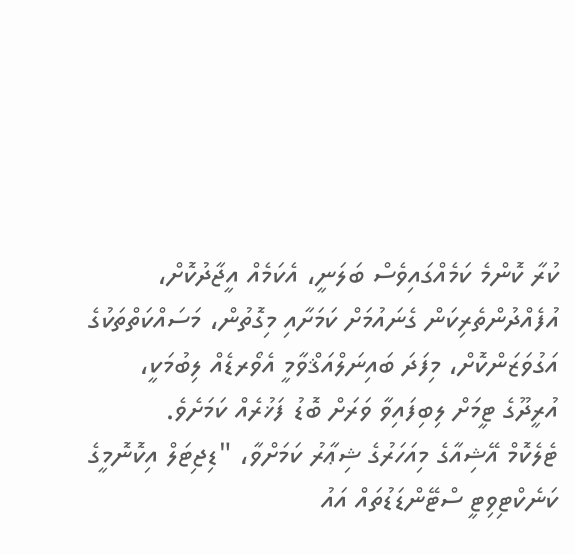ކުރާ ކޮންމެ ކަމެއްގައިވެސް ބަލަނީ، އެކަމެއް އީޖާދުކޮށް، އުފެއްދުންތެރިކަން ގެނައުމަށް ކަމަށާއި މިގޮތުން، މަސައްކަތްތަކުގެ އަގުވަޒަންކޮށް، މިފަދަ ބައިނަލްއަޤްވާމީ އެވޯރޑެއް ލިބުމަކީ، އުރީދޫގެ ޓީމަށް ލިބިފައިވާ ވަރަށް ބޮޑު ފަޚުރެއް ކަމަށެވެ.
ޓެލެކޮމް އޭޝިއާގެ މިއަހަރުގެ ޝިޢާރު ކަމަށްވާ، "ޑިޖިޓަލް އިކޮނޮމީގެ ކަނެކްޓިވިޓީ ސްޓޭންޑަޑުތައް އައު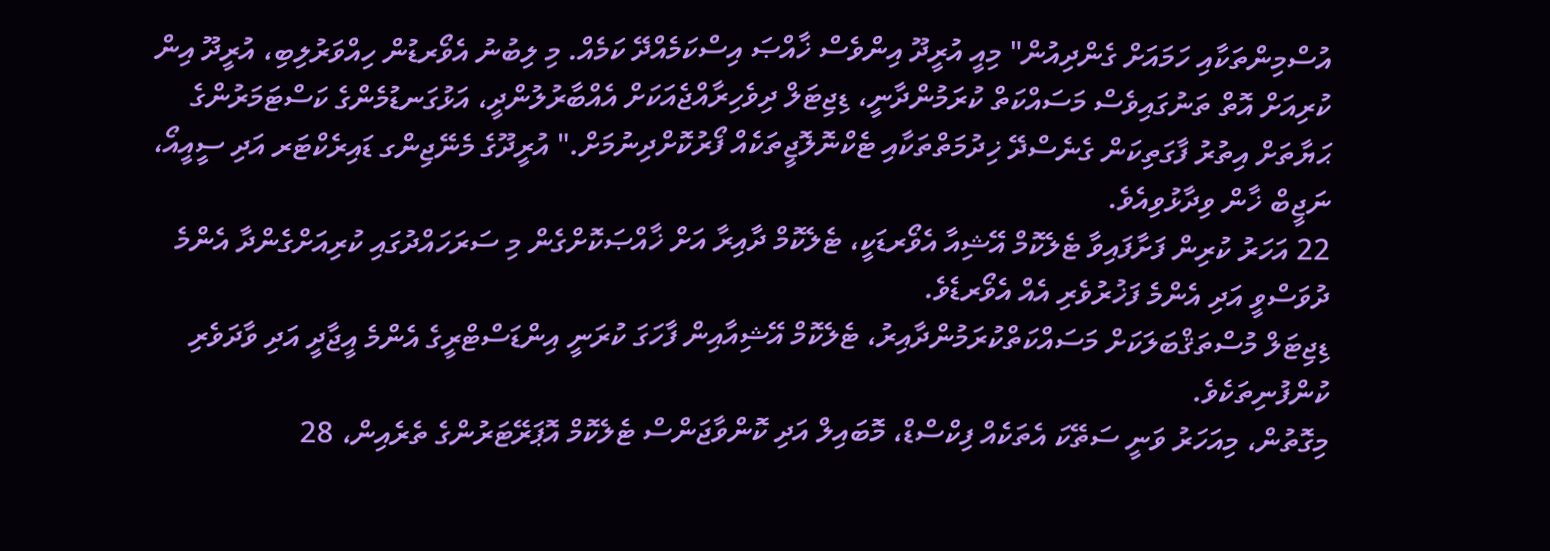އުސްމިންތަކާއި ހަމައަށް ގެންދިއުން" މިއީ އުރީދޫ އިންވެސް ޚާއްޞަ އިސްކަމެއްދޭ ކަމެއް. މި ލިބުނު އެވޯރޑުން ހިއްވަރުލިބި، އުރީދޫ އިން ކުރިއަށް އޮތް ތަނުގައިވެސް މަސައްކަތް ކުރަމުންދާނީ، ޑިޖިޓަލް ދިވެހިރާއްޖެއަކަށް އެއްބާރުލުންދީ، އަޅުގަނޑުމެންގެ ކަސްޓަމަރުންގެ ޙަޔާތަށް އިތުރު ފާގަތިކަން ގެނެސްދޭ ޚިދުމަތްތަކާއި ޓެކްނޮލޮޖީތަކެއް ފޯރުކޮށްދިނުމަށް." އުރީދޫގެ މެނޭޖިންގ ޑައިރެކްޓަރ އަދި ސީއީއޯ، ނަޖީބް ޚާން ވިދާޅުވިއެވެ.
22 އަހަރު ކުރިން ފަށާފައިވާ ޓެލެކޮމް އޭޝިއާ އެވޯރޑަކީ، ޓެލެކޮމް ދާއިރާ އަށް ޚާއްޞަކޮށްގެން މި ސަރަހައްދުގައި ކުރިއަށްގެންދާ އެންމެ ދުވަސްވީ އަދި އެންމެ ފަޚުރުވެރި އެއް އެވޯރޑެވެ.
ޑިޖިޓަލް މުސްތަޤްބަލަކަށް މަސައްކަތްކުރަމުންދާއިރު، ޓެލެކޮމް އޭޝިއާއިން ފާހަގަ ކުރަނީ އިންޑަސްޓްރީގެ އެންމެ އީޖާދީ އަދި ވާދަވެރި ކުންފުނިތަކެވެ.
މިގޮތުން، މިއަހަރު ވަނީ ސަތޭކަ އެތަކެއް ފިކްސްޑް، މޮބައިލް އަދި ކޮންވާޖަންސް ޓެލެކޮމް އޮޕަރޭޓަރުންގެ ތެރެއިން، 28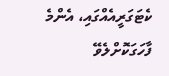ކެޓަގަރީއެއްގައި، އެންމެ ފާހަގަކޮށްލެވޭ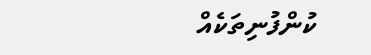ކުންފުނިތަކެއް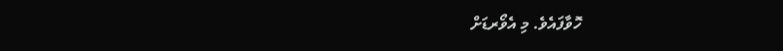ހޮވާފައެވެ. މި އެވޯރޑަށް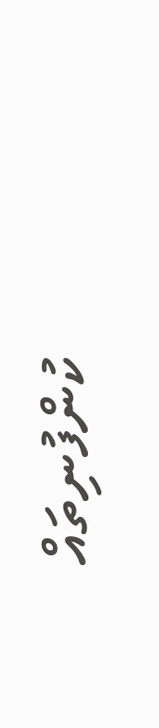ކުންފުނިތައް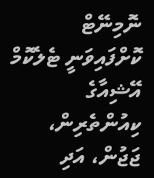ނޮމިނޭޓް ކޮށްފައިވަނީ ޓެލެކޮމް އޭޝިއާގެ ކިއުންތެރިން، ޖަޖުން، އަދި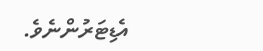އެޑިޓަރުންނެވެ.